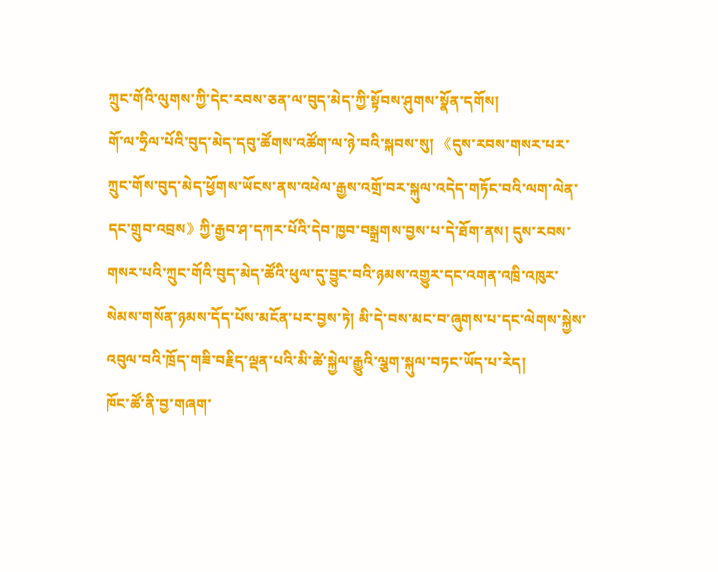ཀྲུང་གོའི་ལུགས་ཀྱི་དེང་རབས་ཅན་ལ་བུད་མེད་ཀྱི་སྟོབས་ཤུགས་སྣོན་དགོས།
གོ་ལ་ཧྲིལ་པོའི་བུད་མེད་དབུ་ཚོགས་འཚོག་ལ་ཉེ་བའི་སྐབས་སུ། 《དུས་རབས་གསར་པར་ཀྲུང་གོས་བུད་མེད་ཕྱོགས་ཡོངས་ནས་འཕེལ་རྒྱས་འགྲོ་བར་སྐུལ་འདེད་གཏོང་བའི་ལག་ལེན་དང་གྲུབ་འབྲས》ཀྱི་རྒྱབ་ཤ་དཀར་པོའི་དེབ་ཁྱབ་བསྒྲགས་བྱས་པ་དེ་ཐོག་ནས། དུས་རབས་གསར་པའི་ཀྲུང་གོའི་བུད་མེད་ཚོའི་ཕུལ་དུ་བྱུང་བའི་ཉམས་འགྱུར་དང་འགན་འཁྲི་འཁུར་སེམས་གསོན་ཉམས་དོད་པོས་མངོན་པར་བྱས་ཏེ། མི་དེ་བས་མང་བ་ཞུགས་པ་དང་ལེགས་སྐྱེས་འབུལ་བའི་ཁྲོད་གཟི་བརྗིད་ལྡན་པའི་མི་ཚེ་སྐྱེལ་རྒྱུའི་ལྕག་སྐུལ་བཏང་ཡོད་པ་རེད།
ཁོང་ཚོ་ནི་བྱ་གཞག་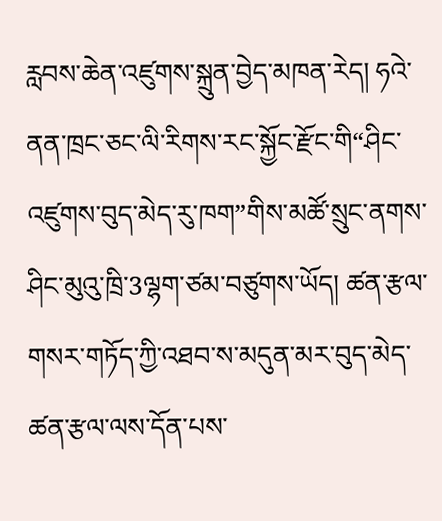རླབས་ཆེན་འཛུགས་སྐྲུན་བྱེད་མཁན་རེད། ཧའེ་ནན་ཁྲང་ཅང་ལི་རིགས་རང་སྐྱོང་རྫོང་གི“ཤིང་འཛུགས་བུད་མེད་རུ་ཁག”གིས་མཚོ་སྲུང་ནགས་ཤིང་མུའུ་ཁྲི་3ལྷག་ཙམ་བཙུགས་ཡོད། ཚན་རྩལ་གསར་གཏོད་ཀྱི་འཐབ་ས་མདུན་མར་བུད་མེད་ཚན་རྩལ་ལས་དོན་པས་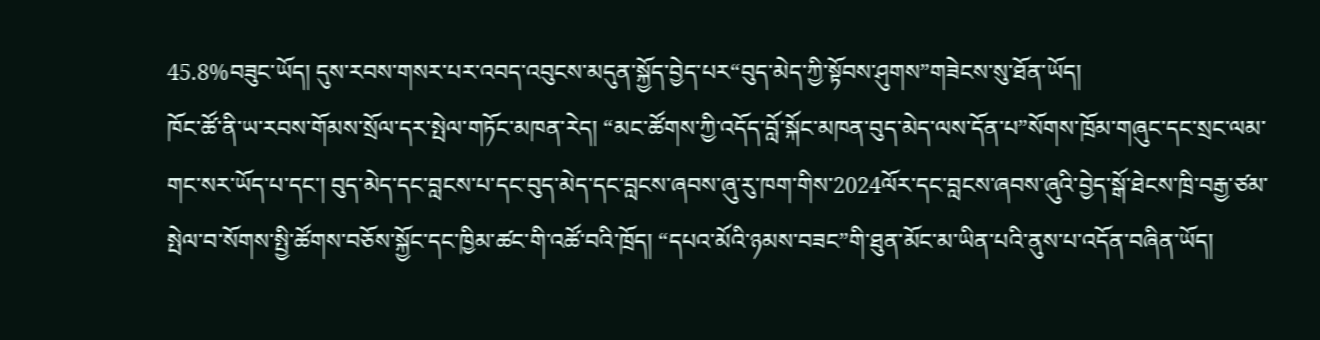45.8%བཟུང་ཡོད། དུས་རབས་གསར་པར་འབད་འབུངས་མདུན་སྐྱོད་བྱེད་པར“བུད་མེད་ཀྱི་སྟོབས་ཤུགས”གཟེངས་སུ་ཐོན་ཡོད།
ཁོང་ཚོ་ནི་ཡ་རབས་གོམས་སྲོལ་དར་སྤེལ་གཏོང་མཁན་རེད། “མང་ཚོགས་ཀྱི་འདོད་བློ་སྐོང་མཁན་བུད་མེད་ལས་དོན་པ”སོགས་ཁྲོམ་གཞུང་དང་སྲང་ལམ་གང་སར་ཡོད་པ་དང་། བུད་མེད་དང་བླངས་པ་དང་བུད་མེད་དང་བླངས་ཞབས་ཞུ་རུ་ཁག་གིས་2024ལོར་དང་བླངས་ཞབས་ཞུའི་བྱེད་སྒོ་ཐེངས་ཁྲི་བརྒྱ་ཙམ་སྤེལ་བ་སོགས་སྤྱི་ཚོགས་བཅོས་སྐྱོང་དང་ཁྱིམ་ཚང་གི་འཚོ་བའི་ཁྲོད། “དཔའ་མོའི་ཉམས་བཟང”གི་ཐུན་མོང་མ་ཡིན་པའི་ནུས་པ་འདོན་བཞིན་ཡོད།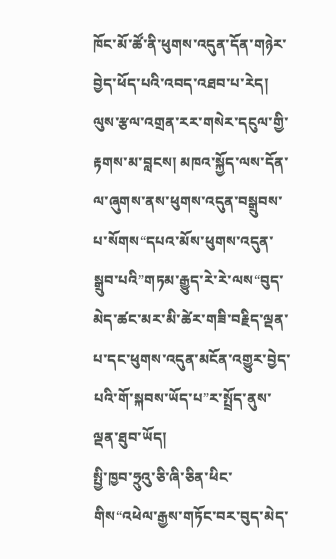ཁོང་མོ་ཚོ་ནི་ཕུགས་འདུན་དོན་གཉེར་བྱེད་ཕོད་པའི་འབད་འཐབ་པ་རེད། ལུས་རྩལ་འགྲན་རར་གསེར་དངུལ་གྱི་རྟགས་མ་བླངས། མཁའ་སྐྱོད་ལས་དོན་ལ་ཞུགས་ནས་ཕུགས་འདུན་བསྒྲུབས་པ་སོགས“དཔའ་མོས་ཕུགས་འདུན་སྒྲུབ་པའི”གཏམ་རྒྱུད་རེ་རེ་ལས“བུད་མེད་ཚང་མར་མི་ཚེར་གཟི་བརྗིད་ལྡན་པ་དང་ཕུགས་འདུན་མངོན་འགྱུར་བྱེད་པའི་གོ་སྐབས་ཡོད་པ”ར་སྤྲོད་ནུས་ལྡན་ཐུབ་ཡོད།
སྤྱི་ཁྱབ་ཧྲུའུ་ཅི་ཞི་ཅིན་ཕིང་གིས“འཕེལ་རྒྱས་གཏོང་བར་བུད་མེད་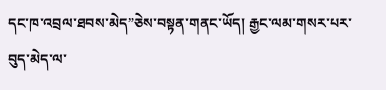དང་ཁ་འབྲལ་ཐབས་མེད”ཅེས་བསྟན་གནང་ཡོད། རྒྱང་ལམ་གསར་པར་བུད་མེད་ལ་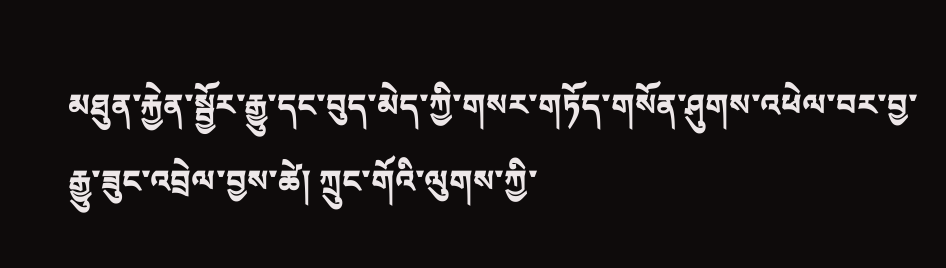མཐུན་རྐྱེན་སྦྱོར་རྒྱུ་དང་བུད་མེད་ཀྱི་གསར་གཏོད་གསོན་ཤུགས་འཕེལ་བར་བྱ་རྒྱུ་ཟུང་འབྲེལ་བྱས་ཚེ། ཀྲུང་གོའི་ལུགས་ཀྱི་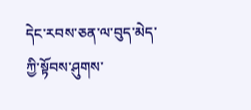དེང་རབས་ཅན་ལ་བུད་མེད་ཀྱི་སྟོབས་ཤུགས་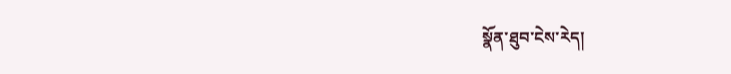སྣོན་ཐུབ་ངེས་རེད།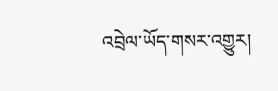འབྲེལ་ཡོད་གསར་འགྱུར།